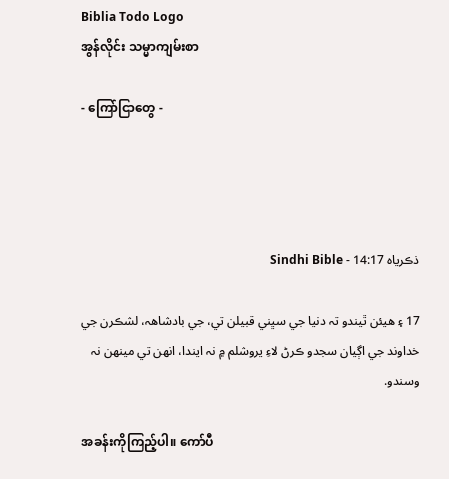Biblia Todo Logo
အွန်လိုင်း သမ္မာကျမ်းစာ

- ကြော်ငြာတွေ -




ذڪرياہ 14:17 - Sindhi Bible

17 ۽ هيئن ٿيندو تہ دنيا جي سڀني قبيلن تي، جي بادشاهہ، لشڪرن جي خداوند جي اڳيان سجدو ڪرڻ لاءِ يروشلم ۾ نہ ايندا، انهن تي مينهن نہ وسندو.

အခန်းကိုကြည့်ပါ။ ကော်ပီ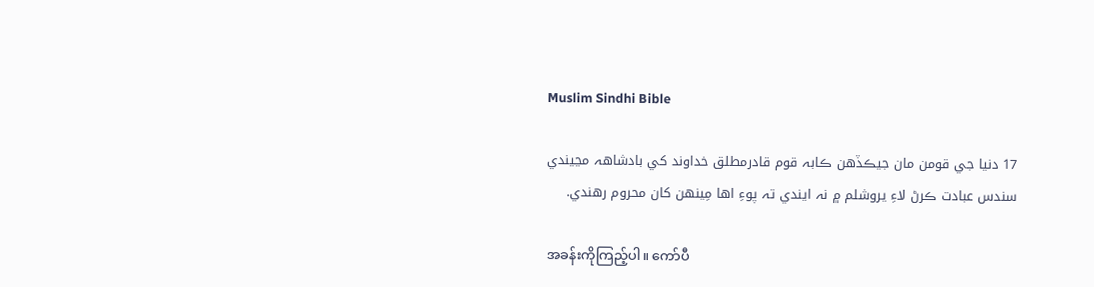Muslim Sindhi Bible

17 دنيا جي قومن مان جيڪڏهن ڪابہ قوم قادر‌مطلق خداوند کي بادشاهہ مڃيندي سندس عبادت ڪرڻ لاءِ يروشلم ۾ نہ ايندي تہ پوءِ اها مِينهن کان محروم رهندي.

အခန်းကိုကြည့်ပါ။ ကော်ပီ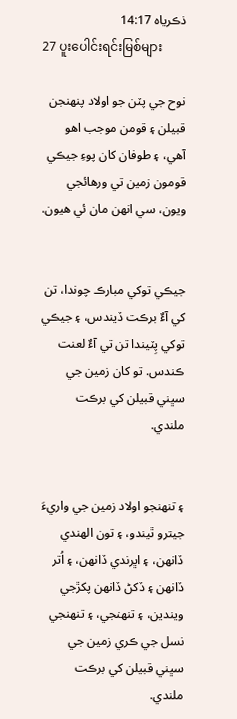ذڪرياہ 14:17
27 ပူးပေါင်းရင်းမြစ်များ

نوح جي پٽن جو اولاد پنهنجن قبيلن ۽ قومن موجب اهو آهي، ۽ طوفان کان پوءِ جيڪي قومون زمين تي ورهائجي ويون، سي انهن مان ئي هيون.


جيڪي توکي مبارڪ چوندا، تن کي آءٌ برڪت ڏيندس، ۽ جيڪي توکي پِٽيندا تن تي آءٌ لعنت ڪندس. تو کان زمين جي سڀني قبيلن کي برڪت ملندي.


۽ تنهنجو اولاد زمين جي واريءَ جيترو ٿيندو، ۽ تون الهندي ڏانهن، ۽ اڀرندي ڏانهن، ۽ اُتر ڏانهن ۽ ڏکڻ ڏانهن پکڙجي ويندين، ۽ تنهنجي، ۽ تنهنجي نسل جي ڪري زمين جي سڀني قبيلن کي برڪت ملندي.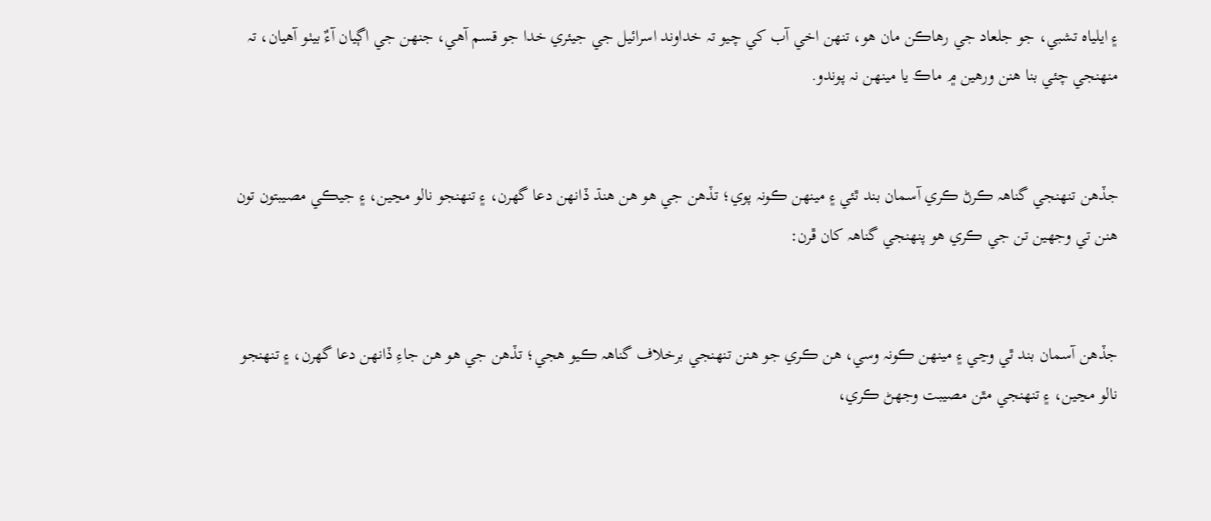۽ ايلياہ تشبي، جو جلعاد جي رهاڪن مان هو، تنهن اخي آب کي چيو تہ خداوند اسرائيل جي جيئري خدا جو قسم آهي، جنهن جي اڳيان آءٌ بيٺو آهيان، تہ منهنجي چئي بنا هنن ورهين ۾ ماڪ يا مينهن نہ پوندو.


جڏهن تنهنجي گناهہ ڪرڻ ڪري آسمان بند ٿئي ۽ مينهن ڪونہ پوي؛ تڏهن جي هو هن هنڌ ڏانهن دعا گهرن، ۽ تنهنجو نالو مڃين، ۽ جيڪي مصيبتون تون هنن تي وجهين تن جي ڪري هو پنهنجي گناهہ کان ڦرن:


جڏهن آسمان بند ٿي وڃي ۽ مينهن ڪونہ وسي، هن ڪري جو هنن تنهنجي برخلاف گناهہ ڪيو هجي؛ تڏهن جي هو هن جاءِ ڏانهن دعا گهرن، ۽ تنهنجو نالو مڃين، ۽ تنهنجي مٿن مصيبت وجهڻ ڪري،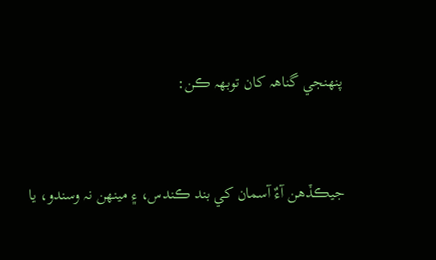پنهنجي گناهہ کان توبهہ ڪن:


جيڪڏهن آءٌ آسمان کي بند ڪندس، ۽ مينهن نہ وسندو، يا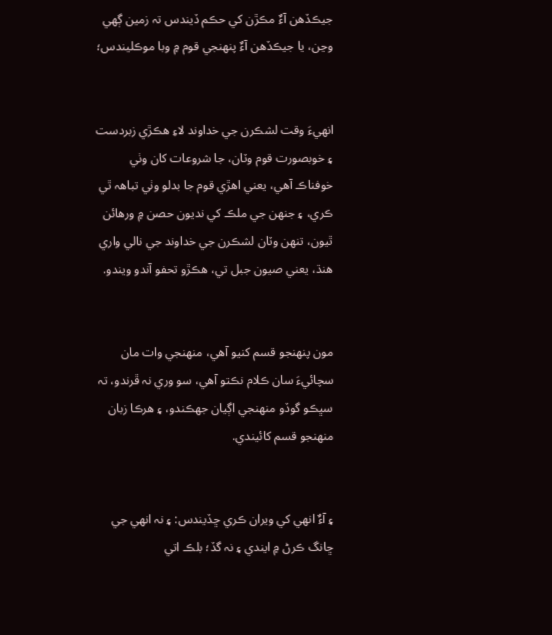جيڪڏهن آءٌ مڪڙن کي حڪم ڏيندس تہ زمين ڳهي وڃن، يا جيڪڏهن آءٌ پنهنجي قوم ۾ وبا موڪليندس؛


انهيءَ وقت لشڪرن جي خداوند لاءِ هڪڙي زبردست ۽ خوبصورت قوم وٽان، جا شروعات کان وٺي خوفناڪ آهي، يعني اهڙي قوم جا بدلو وٺي تباهہ ٿي ڪري، ۽ جنهن جي ملڪ کي نديون حصن ۾ ورهائن ٿيون، تنهن وٽان لشڪرن جي خداوند جي نالي واري هنڌ، يعني صيون جبل تي، هڪڙو تحفو آندو ويندو.


مون پنهنجو قسم کنيو آهي، منهنجي وات مان سچائيءَ سان ڪلام نڪتو آهي، سو وري نہ ڦرندو، تہ سڀڪو گوڏو منهنجي اڳيان جهڪندو، ۽ هرڪا زبان منهنجو قسم کائيندي.


۽ آءٌ انهي کي ويران ڪري ڇڏيندس: ۽ نہ انهي جي ڇانگ ڪرڻ ۾ ايندي ۽ نہ گڏ؛ بلڪ اتي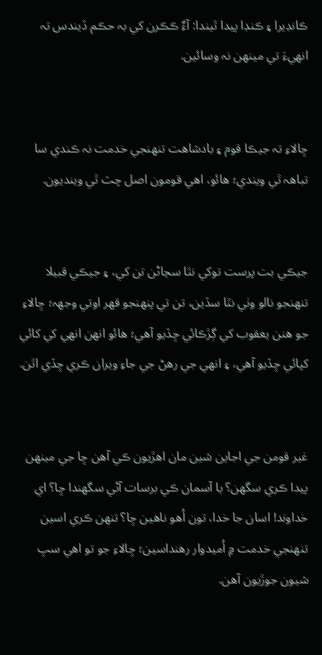ڪانڊيرا ۽ ڪنڊا پيدا ٿيندا: آءٌ ڪڪرن کي بہ حڪم ڏيندس تہ انهيءَ تي مينهن نہ وسائين.


ڇالاءِ تہ جيڪا قوم ۽ بادشاهت تنهنجي خدمت نہ ڪندي سا تباهہ ٿي ويندي؛ هائو، اهي قومون اصل چٽ ٿي وينديون.


جيڪي بت پرست توکي نٿا سڃاڻن تن کي، ۽ جيڪي قبيلا تنهنجو نالو وٺي نٿا سڏين، تن تي پنهنجو قهر اوتي وجهہ؛ ڇالاءِ جو هنن يعقوب کي ڳڙڪائي ڇڏيو آهي؛ هائو انهن انهي کي کائي کپائي ڇڏيو آهي، ۽ انهي جي رهڻ جي جاءِ ويران ڪري ڇڏي اٿن.


غير قومن جي اجاين شين مان اهڙيون ڪي آهن ڇا جي مينهن پيدا ڪري سگهن؟ يا آسمان ڪي برسات آڻي سگهندا ڇا؟ اي خداوند! اسان جا خدا، تون اُهو ناهين ڇا؟ تنهن ڪري اسين تنهنجي خدمت ۾ اُميدوار رهنداسين؛ ڇالاءِ جو تو اهي سڀ شيون جوڙيون آهن.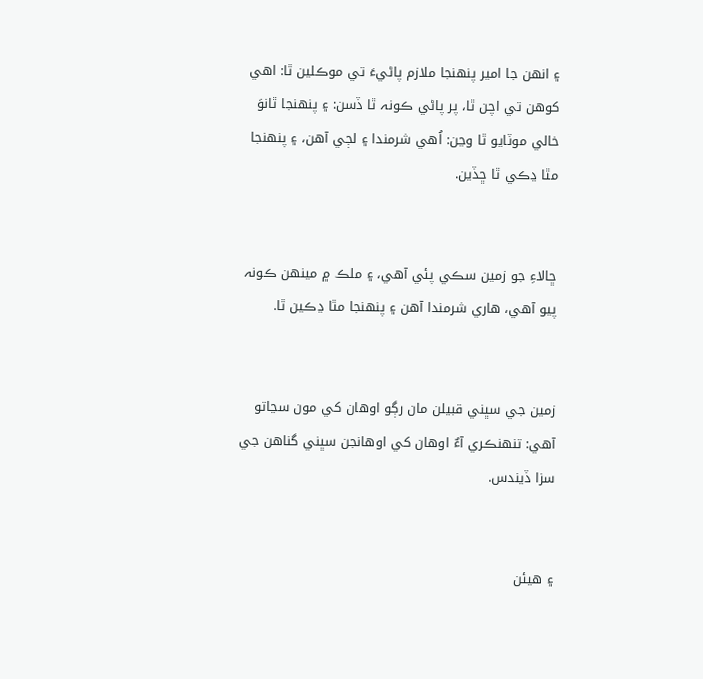۽ انهن جا امير پنهنجا ملازم پاڻيءَ تي موڪلين ٿا: اهي کوهن تي اچن ٿا، پر پاڻي ڪونہ ٿا ڏسن: ۽ پنهنجا ٿانوَ خالي موٽايو ٿا وڃن: اُهي شرمندا ۽ لڄي آهن، ۽ پنهنجا مٿا ڍڪي ٿا ڇڏين.


ڇالاءِ جو زمين سڪي پئي آهي، ۽ ملڪ ۾ مينهن ڪونہ پيو آهي، هاري شرمندا آهن ۽ پنهنجا مٿا ڍڪين ٿا.


زمين جي سڀني قبيلن مان رڳو اوهان کي مون سڃاتو آهي: تنهنڪري آءٌ اوهان کي اوهانجن سڀني گناهن جي سزا ڏيندس.


۽ هيئن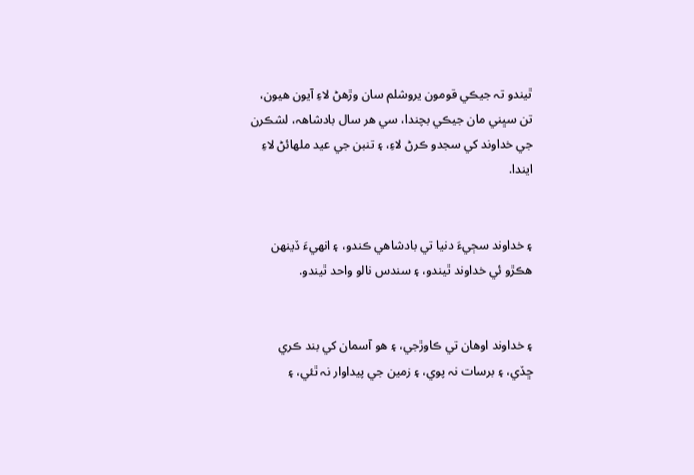ٿيندو تہ جيڪي قومون يروشلم سان وڙهڻ لاءِ آيون هيون، تن سڀني مان جيڪي بچندا، سي هر سال بادشاهہ، لشڪرن جي خداوند کي سجدو ڪرڻ لاءِ، ۽ تنبن جي عيد ملهائڻ لاءِ ايندا.


۽ خداوند سڄيءَ دنيا تي بادشاهي ڪندو، ۽ انهيءَ ڏينهن هڪڙو ئي خداوند ٿيندو، ۽ سندس نالو واحد ٿيندو.


۽ خداوند اوهان تي ڪاوڙجي، ۽ هو آسمان کي بند ڪري ڇڏي، ۽ برسات نہ پوي، ۽ زمين جي پيداوار نہ ٿئي، ۽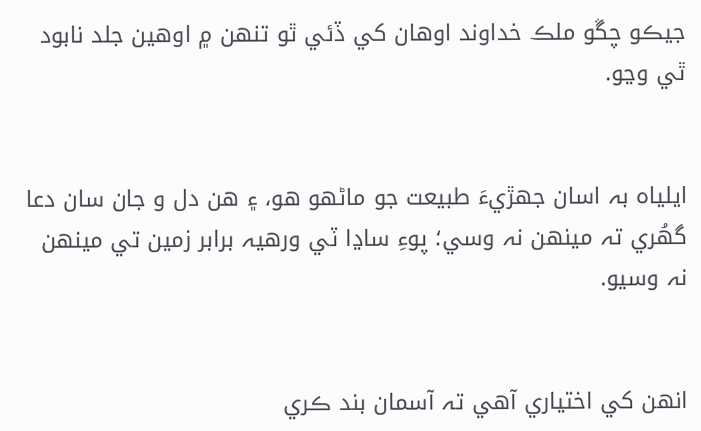جيڪو چڱو ملڪ خداوند اوهان کي ڏئي ٿو تنهن ۾ اوهين جلد نابود ٿي وڃو.


ايلياہ بہ اسان جهڙيءَ طبيعت جو ماڻهو هو، ۽ هن دل و جان سان دعا گهُري تہ مينهن نہ وسي؛ پوءِ ساڍا ٽي ورهيہ برابر زمين تي مينهن نہ وسيو.


انهن کي اختياري آهي تہ آسمان بند ڪري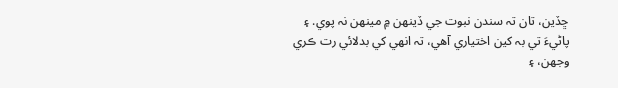ڇڏين، تان تہ سندن نبوت جي ڏينهن ۾ مينهن نہ پوي. ۽ پاڻيءَ تي بہ کين اختياري آهي، تہ انهي کي بدلائي رت ڪري وجهن، ۽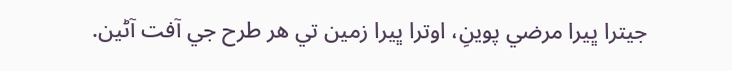جيترا ڀيرا مرضي پوينِ، اوترا ڀيرا زمين تي هر طرح جي آفت آڻين.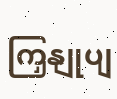ကြှနျုပျ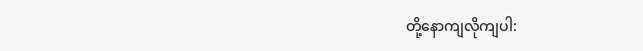တို့နောကျလိုကျပါ: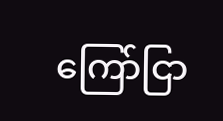ကြော်ငြာ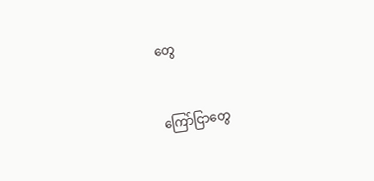တွေ


ကြော်ငြာတွေ